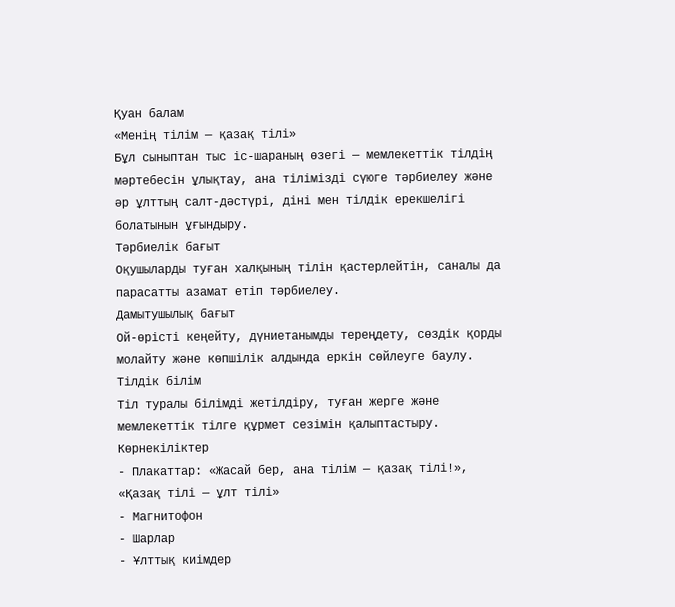Қуан балам
«Менің тілім — қазақ тілі»
Бұл сыныптан тыс іс-шараның өзегі — мемлекеттік тілдің мәртебесін ұлықтау, ана тілімізді сүюге тәрбиелеу және әр ұлттың салт-дәстүрі, діні мен тілдік ерекшелігі болатынын ұғындыру.
Тәрбиелік бағыт
Оқушыларды туған халқының тілін қастерлейтін, саналы да парасатты азамат етіп тәрбиелеу.
Дамытушылық бағыт
Ой-өрісті кеңейту, дүниетанымды тереңдету, сөздік қорды молайту және көпшілік алдында еркін сөйлеуге баулу.
Тілдік білім
Тіл туралы білімді жетілдіру, туған жерге және мемлекеттік тілге құрмет сезімін қалыптастыру.
Көрнекіліктер
- Плакаттар: «Жасай бер, ана тілім — қазақ тілі!», «Қазақ тілі — ұлт тілі»
- Магнитофон
- Шарлар
- Ұлттық киімдер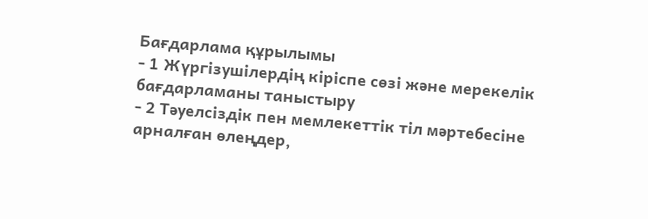Бағдарлама құрылымы
- 1 Жүргізушілердің кіріспе сөзі және мерекелік бағдарламаны таныстыру
- 2 Тәуелсіздік пен мемлекеттік тіл мәртебесіне арналған өлеңдер,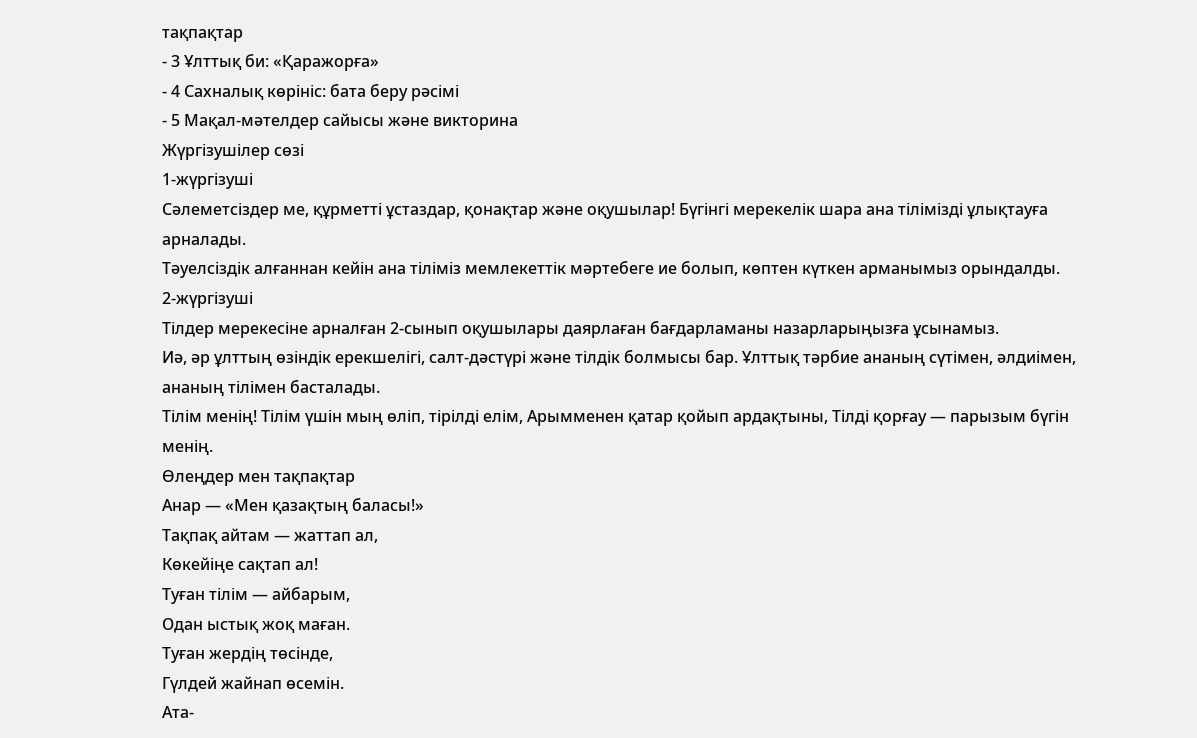тақпақтар
- 3 Ұлттық би: «Қаражорға»
- 4 Сахналық көрініс: бата беру рәсімі
- 5 Мақал-мәтелдер сайысы және викторина
Жүргізушілер сөзі
1-жүргізуші
Сәлеметсіздер ме, құрметті ұстаздар, қонақтар және оқушылар! Бүгінгі мерекелік шара ана тілімізді ұлықтауға арналады.
Тәуелсіздік алғаннан кейін ана тіліміз мемлекеттік мәртебеге ие болып, көптен күткен арманымыз орындалды.
2-жүргізуші
Тілдер мерекесіне арналған 2-сынып оқушылары даярлаған бағдарламаны назарларыңызға ұсынамыз.
Иә, әр ұлттың өзіндік ерекшелігі, салт-дәстүрі және тілдік болмысы бар. Ұлттық тәрбие ананың сүтімен, әлдиімен, ананың тілімен басталады.
Тілім менің! Тілім үшін мың өліп, тірілді елім, Арымменен қатар қойып ардақтыны, Тілді қорғау — парызым бүгін менің.
Өлеңдер мен тақпақтар
Анар — «Мен қазақтың баласы!»
Тақпақ айтам — жаттап ал,
Көкейіңе сақтап ал!
Туған тілім — айбарым,
Одан ыстық жоқ маған.
Туған жердің төсінде,
Гүлдей жайнап өсемін.
Ата-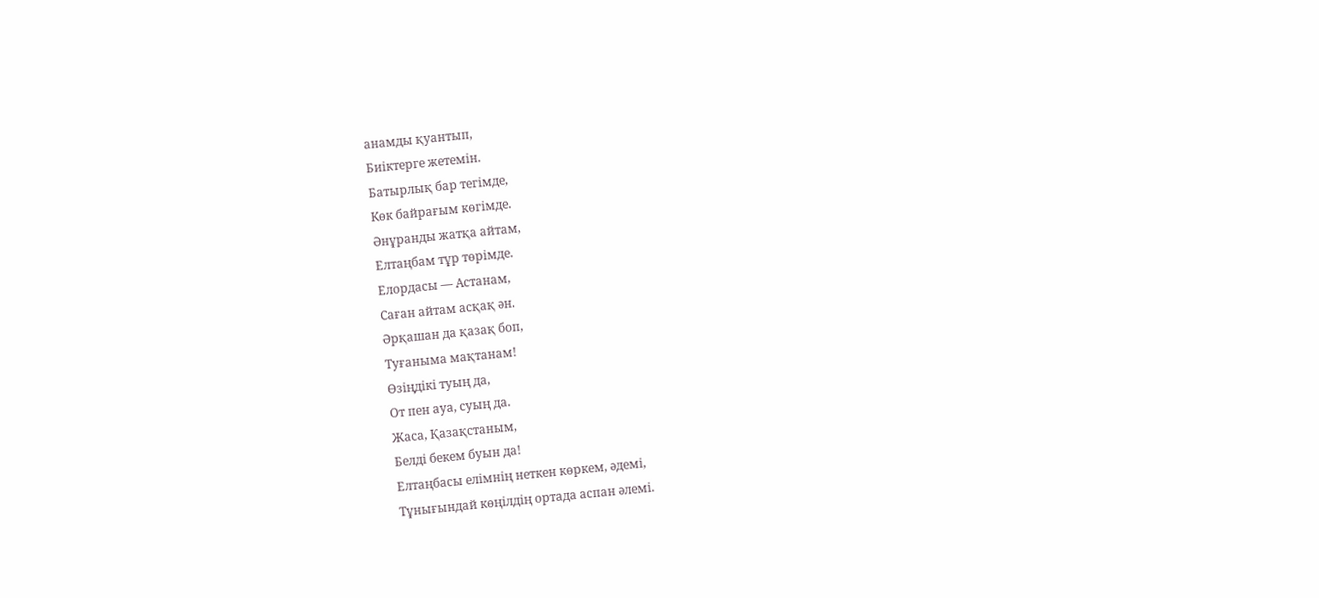анамды қуантып,
Биіктерге жетемін.
Батырлық бар тегімде,
Көк байрағым көгімде.
Әнұранды жатқа айтам,
Елтаңбам тұр төрімде.
Елордасы — Астанам,
Саған айтам асқақ ән.
Әрқашан да қазақ боп,
Туғаныма мақтанам!
Өзіңдікі туың да,
От пен ауа, суың да.
Жаса, Қазақстаным,
Белді бекем буын да!
Елтаңбасы елімнің неткен көркем, әдемі,
Тұнығындай көңілдің ортада аспан әлемі.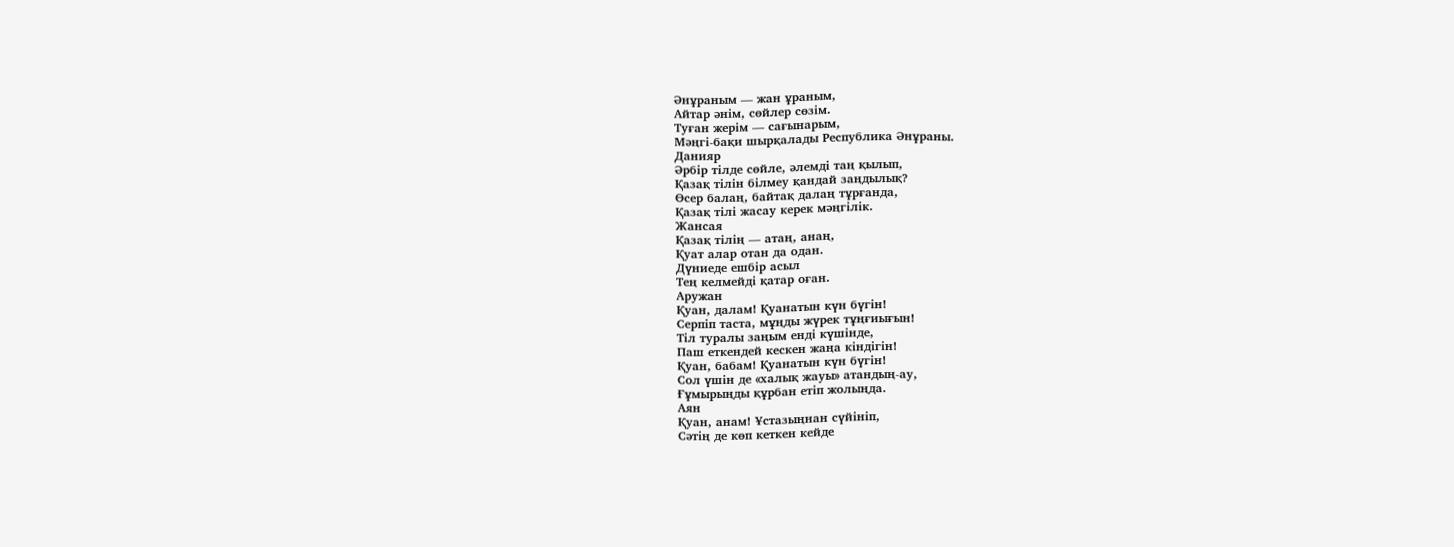Әнұраным — жан ұраным,
Айтар әнім, сөйлер сөзім.
Туған жерім — сағынарым,
Мәңгі-бақи шырқалады Республика Әнұраны.
Данияр
Әрбір тілде сөйле, әлемді таң қылып,
Қазақ тілін білмеу қандай заңдылық?
Өсер балаң, байтақ далаң тұрғанда,
Қазақ тілі жасау керек мәңгілік.
Жансая
Қазақ тілің — атаң, анаң,
Қуат алар отан да одан.
Дүниеде ешбір асыл
Тең келмейді қатар оған.
Аружан
Қуан, далам! Қуанатын күн бүгін!
Серпіп таста, мұңды жүрек тұңғиығын!
Тіл туралы заңым енді күшінде,
Паш еткендей кескен жаңа кіндігін!
Қуан, бабам! Қуанатын күн бүгін!
Сол үшін де «халық жауы» атандың-ау,
Ғұмырыңды құрбан етіп жолыңда.
Аян
Қуан, анам! Ұстазыңнан сүйініп,
Сәтің де көп кеткен кейде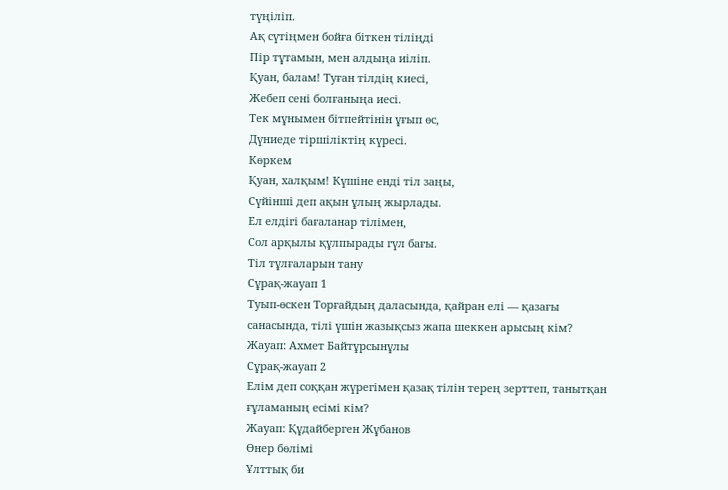түңіліп.
Ақ сүтіңмен бойға біткен тіліңді
Пір тұтамын, мен алдыңа иіліп.
Қуан, балам! Туған тілдің киесі,
Жебеп сені болғаныңа иесі.
Тек мұнымен бітпейтінін ұғып өс,
Дүниеде тіршіліктің күресі.
Көркем
Қуан, халқым! Күшіне енді тіл заңы,
Сүйінші деп ақын ұлың жырлады.
Ел елдігі бағаланар тілімен,
Сол арқылы құлпырады гүл бағы.
Тіл тұлғаларын тану
Сұрақ-жауап 1
Туып-өскен Торғайдың даласында, қайран елі — қазағы санасында, тілі үшін жазықсыз жапа шеккен арысың кім?
Жауап: Ахмет Байтұрсынұлы
Сұрақ-жауап 2
Елім деп соққан жүрегімен қазақ тілін терең зерттеп, танытқан ғұламаның есімі кім?
Жауап: Құдайберген Жұбанов
Өнер бөлімі
Ұлттық би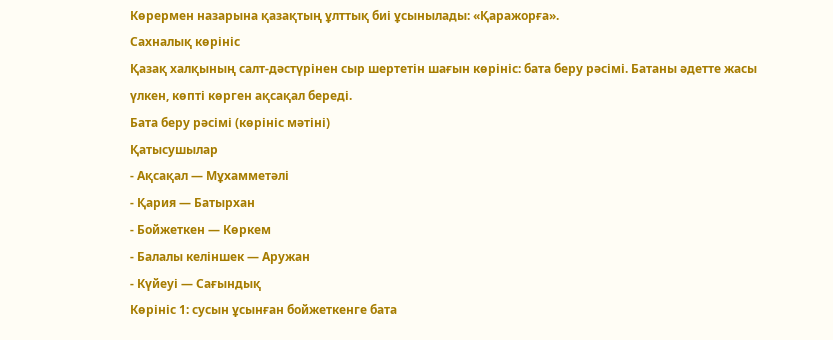Көрермен назарына қазақтың ұлттық биі ұсынылады: «Қаражорға».
Сахналық көрініс
Қазақ халқының салт-дәстүрінен сыр шертетін шағын көрініс: бата беру рәсімі. Батаны әдетте жасы үлкен, көпті көрген ақсақал береді.
Бата беру рәсімі (көрініс мәтіні)
Қатысушылар
- Ақсақал — Мұхамметәлі
- Қария — Батырхан
- Бойжеткен — Көркем
- Балалы келіншек — Аружан
- Күйеуі — Сағындық
Көрініс 1: сусын ұсынған бойжеткенге бата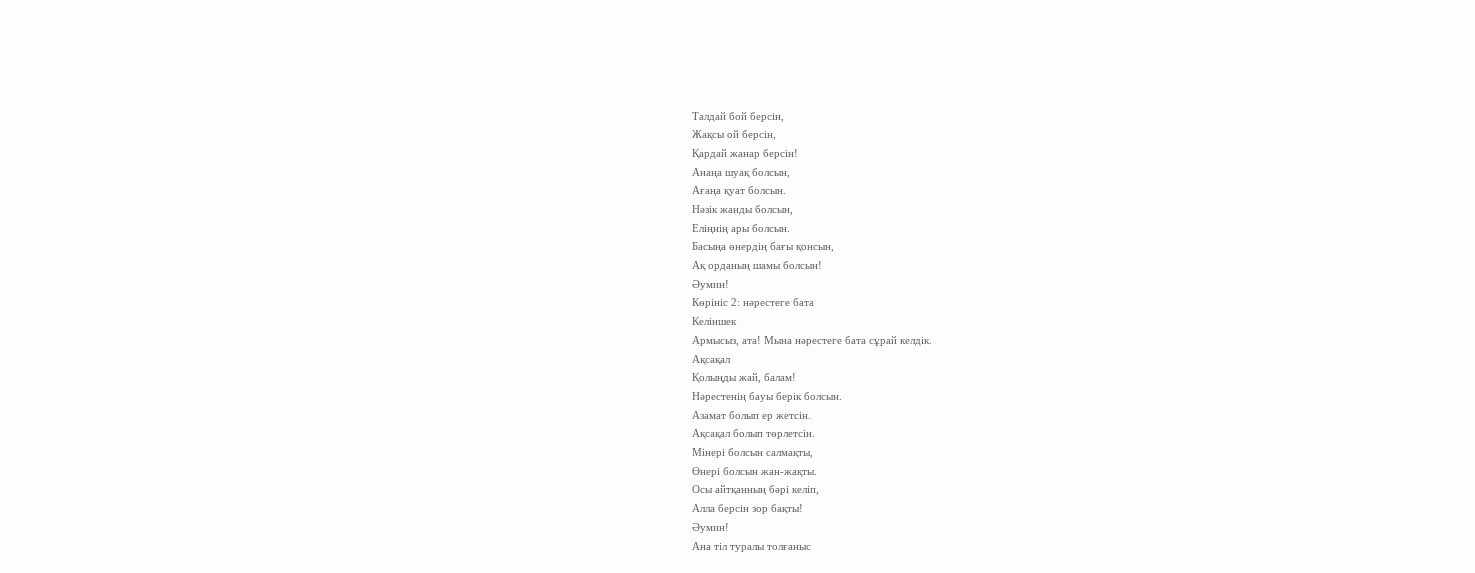Талдай бой берсін,
Жақсы ой берсін,
Қардай жанар берсін!
Анаңа шуақ болсын,
Ағаңа қуат болсын.
Нәзік жанды болсын,
Еліңнің ары болсын.
Басыңа өнердің бағы қонсын,
Ақ орданың шамы болсын!
Әумин!
Көрініс 2: нәрестеге бата
Келіншек
Армысыз, ата! Мына нәрестеге бата сұрай келдік.
Ақсақал
Қолыңды жай, балам!
Нәрестенің бауы берік болсын.
Азамат болып ер жетсін.
Ақсақал болып төрлетсін.
Мінері болсын салмақты,
Өнері болсын жан-жақты.
Осы айтқанның бәрі келіп,
Алла берсін зор бақты!
Әумин!
Ана тіл туралы толғаныс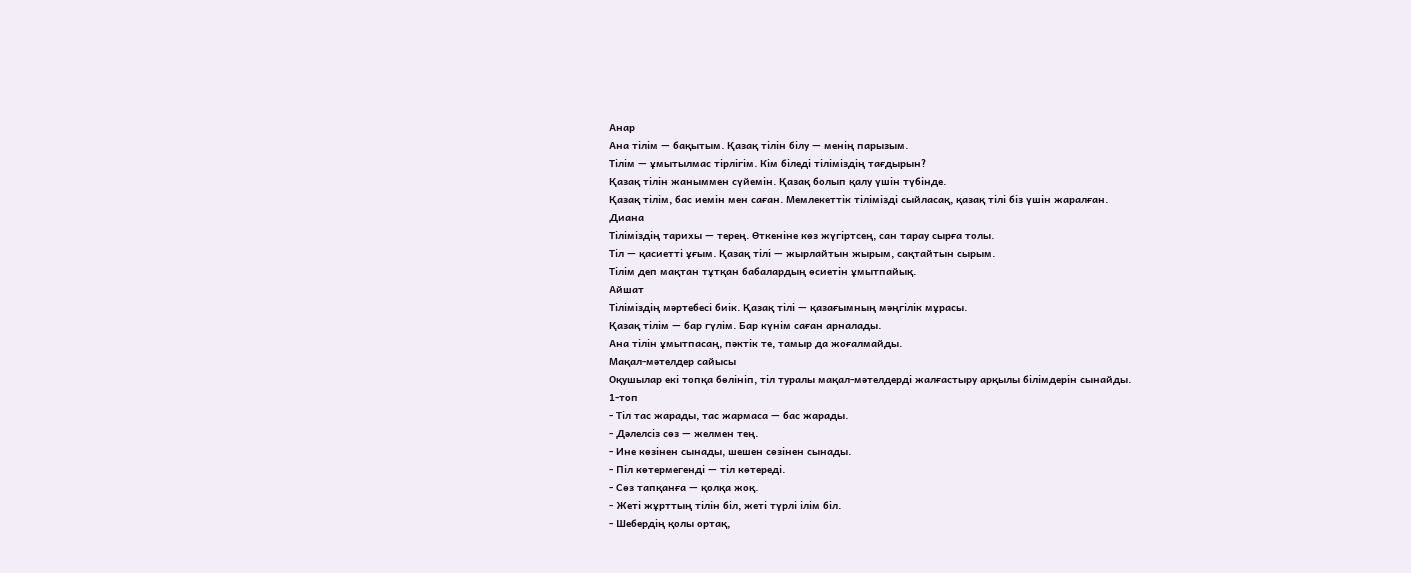Анар
Ана тілім — бақытым. Қазақ тілін білу — менің парызым.
Тілім — ұмытылмас тірлігім. Кім біледі тіліміздің тағдырын?
Қазақ тілін жаныммен сүйемін. Қазақ болып қалу үшін түбінде.
Қазақ тілім, бас иемін мен саған. Мемлекеттік тілімізді сыйласақ, қазақ тілі біз үшін жаралған.
Диана
Тіліміздің тарихы — терең. Өткеніне көз жүгіртсең, сан тарау сырға толы.
Тіл — қасиетті ұғым. Қазақ тілі — жырлайтын жырым, сақтайтын сырым.
Тілім деп мақтан тұтқан бабалардың өсиетін ұмытпайық.
Айшат
Тіліміздің мәртебесі биік. Қазақ тілі — қазағымның мәңгілік мұрасы.
Қазақ тілім — бар гүлім. Бар күнім саған арналады.
Ана тілін ұмытпасаң, пәктік те, тамыр да жоғалмайды.
Мақал-мәтелдер сайысы
Оқушылар екі топқа бөлініп, тіл туралы мақал-мәтелдерді жалғастыру арқылы білімдерін сынайды.
1-топ
- Тіл тас жарады, тас жармаса — бас жарады.
- Дәлелсіз сөз — желмен тең.
- Ине көзінен сынады, шешен сөзінен сынады.
- Піл көтермегенді — тіл көтереді.
- Сөз тапқанға — қолқа жоқ.
- Жеті жұрттың тілін біл, жеті түрлі ілім біл.
- Шебердің қолы ортақ,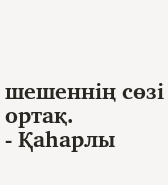шешеннің сөзі ортақ.
- Қаһарлы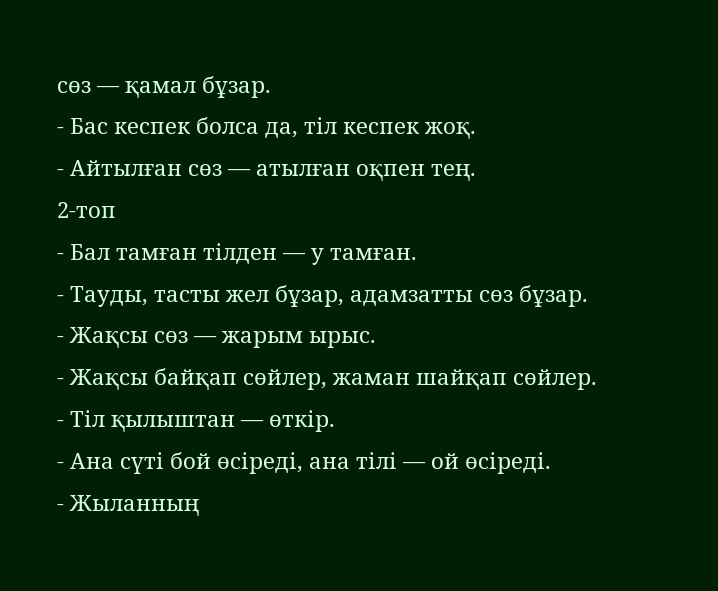сөз — қамал бұзар.
- Бас кеспек болса да, тіл кеспек жоқ.
- Айтылған сөз — атылған оқпен тең.
2-топ
- Бал тамған тілден — у тамған.
- Тауды, тасты жел бұзар, адамзатты сөз бұзар.
- Жақсы сөз — жарым ырыс.
- Жақсы байқап сөйлер, жаман шайқап сөйлер.
- Тіл қылыштан — өткір.
- Ана сүті бой өсіреді, ана тілі — ой өсіреді.
- Жыланның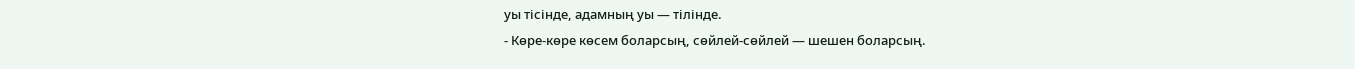уы тісінде, адамның уы — тілінде.
- Көре-көре көсем боларсың, сөйлей-сөйлей — шешен боларсың.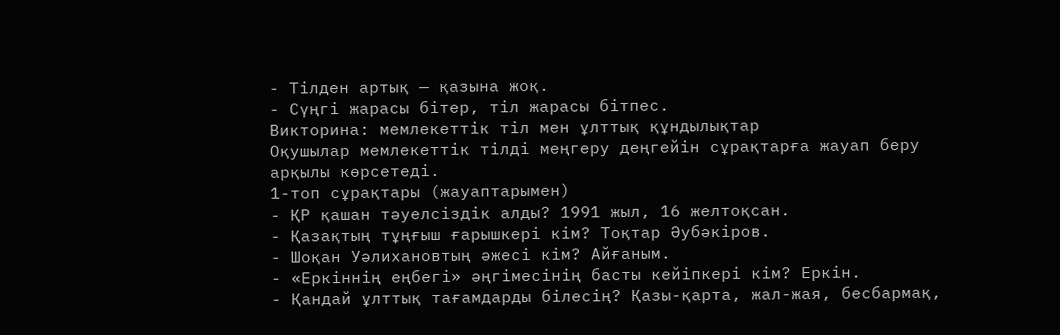- Тілден артық — қазына жоқ.
- Сүңгі жарасы бітер, тіл жарасы бітпес.
Викторина: мемлекеттік тіл мен ұлттық құндылықтар
Оқушылар мемлекеттік тілді меңгеру деңгейін сұрақтарға жауап беру арқылы көрсетеді.
1-топ сұрақтары (жауаптарымен)
- ҚР қашан тәуелсіздік алды? 1991 жыл, 16 желтоқсан.
- Қазақтың тұңғыш ғарышкері кім? Тоқтар Әубәкіров.
- Шоқан Уәлихановтың әжесі кім? Айғаным.
- «Еркіннің еңбегі» әңгімесінің басты кейіпкері кім? Еркін.
- Қандай ұлттық тағамдарды білесің? Қазы-қарта, жал-жая, бесбармақ,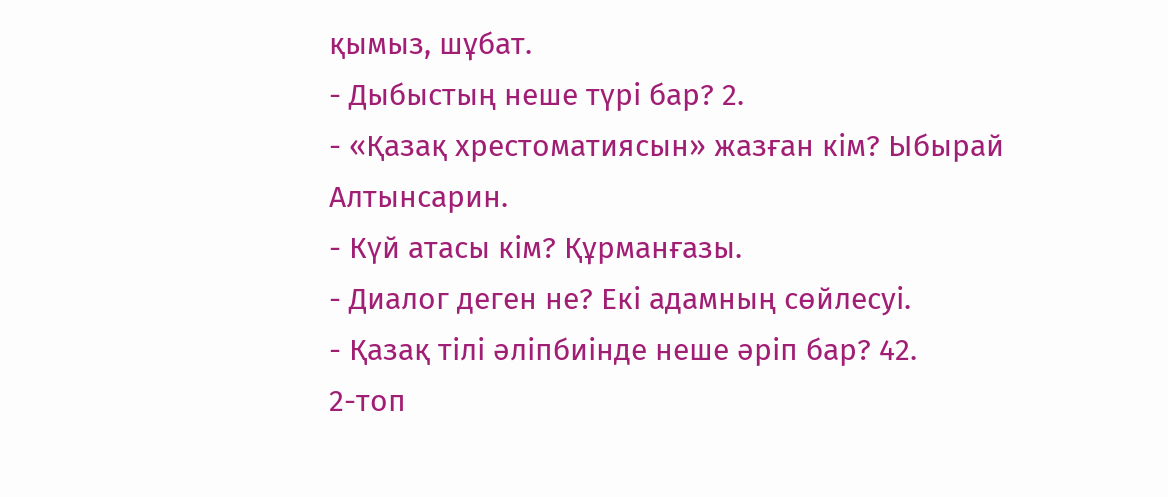қымыз, шұбат.
- Дыбыстың неше түрі бар? 2.
- «Қазақ хрестоматиясын» жазған кім? Ыбырай Алтынсарин.
- Күй атасы кім? Құрманғазы.
- Диалог деген не? Екі адамның сөйлесуі.
- Қазақ тілі әліпбиінде неше әріп бар? 42.
2-топ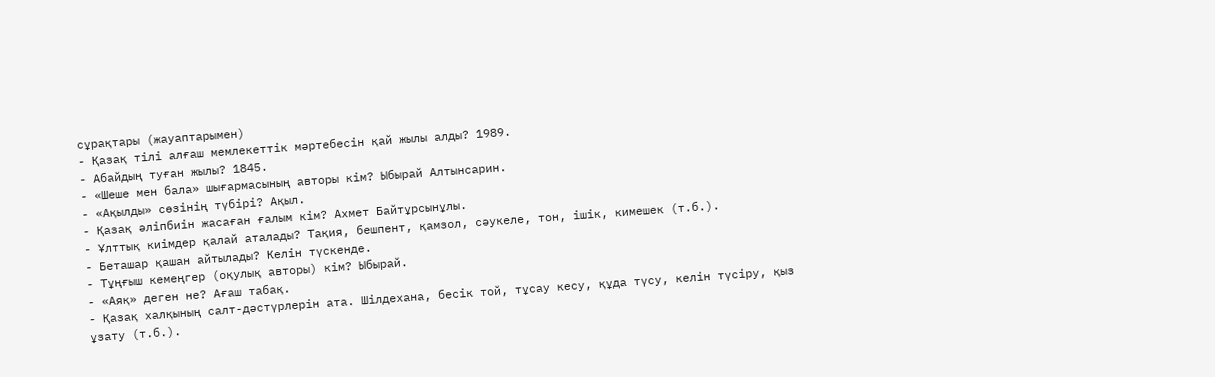сұрақтары (жауаптарымен)
- Қазақ тілі алғаш мемлекеттік мәртебесін қай жылы алды? 1989.
- Абайдың туған жылы? 1845.
- «Шеше мен бала» шығармасының авторы кім? Ыбырай Алтынсарин.
- «Ақылды» сөзінің түбірі? Ақыл.
- Қазақ әліпбиін жасаған ғалым кім? Ахмет Байтұрсынұлы.
- Ұлттық киімдер қалай аталады? Тақия, бешпент, қамзол, сәукеле, тон, ішік, кимешек (т.б.).
- Беташар қашан айтылады? Келін түскенде.
- Тұңғыш кемеңгер (оқулық авторы) кім? Ыбырай.
- «Аяқ» деген не? Ағаш табақ.
- Қазақ халқының салт-дәстүрлерін ата. Шілдехана, бесік той, тұсау кесу, құда түсу, келін түсіру, қыз ұзату (т.б.).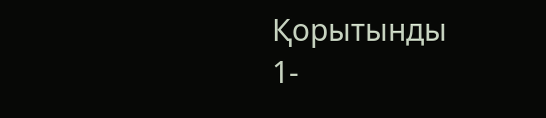Қорытынды
1-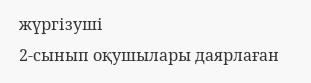жүргізуші
2-сынып оқушылары даярлаған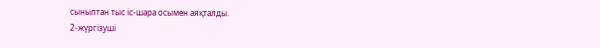сыныптан тыс іс-шара осымен аяқталды.
2-жүргізуші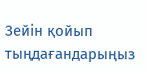Зейін қойып тыңдағандарыңыз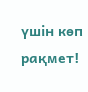үшін көп рақмет!